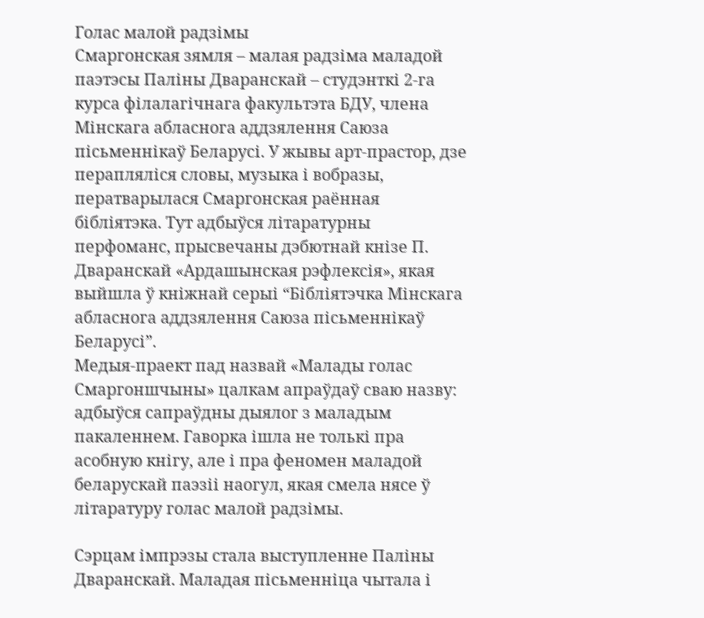Голас малой радзімы
Смаргонская зямля – малая радзіма маладой паэтэсы Паліны Дваранскай – студэнткі 2-га курса філалагічнага факультэта БДУ, члена Мінскага абласнога аддзялення Саюза пісьменнікаў Беларусі. У жывы арт-прастор, дзе перапляліся словы, музыка і вобразы, ператварылася Смаргонская раённая бібліятэка. Тут адбыўся літаратурны перфоманс, прысвечаны дэбютнай кнізе П. Дваранскай «Ардашынская рэфлексія», якая выйшла ў кніжнай серыі “Бібліятэчка Мінскага абласнога аддзялення Саюза пісьменнікаў Беларусі”.
Медыя-праект пад назвай «Малады голас Смаргоншчыны» цалкам апраўдаў сваю назву: адбыўся сапраўдны дыялог з маладым пакаленнем. Гаворка ішла не толькі пра асобную кнігу, але і пра феномен маладой беларускай паэзіі наогул, якая смела нясе ў літаратуру голас малой радзімы.

Сэрцам імпрэзы стала выступленне Паліны Дваранскай. Маладая пісьменніца чытала і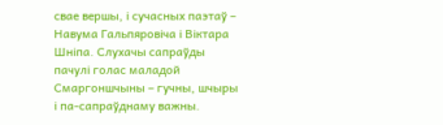свае вершы, і сучасных паэтаў – Навума Гальпяровіча і Віктара Шніпа. Слухачы сапраўды пачулі голас маладой Смаргоншчыны – гучны, шчыры і па-сапраўднаму важны.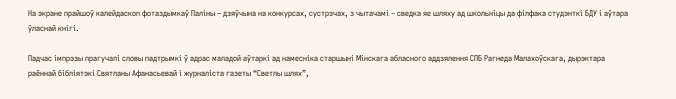На экране прайшоў калейдаскоп фотаздымкаў Паліны – дзяўчына на конкурсах, сустрэчах, з чытачамі – сведка яе шляху ад школьніцы да філфака студэнткі БДУ і аўтара ўласнай кнігі.

Падчас імпрэзы прагучалі словы падтрымкі ў адрас маладой аўтаркі ад намесніка старшыні Мінскага абласного аддзялення СПБ Рагнеда Малахоўскага, дырэктара раённай бібліятэкі Святланы Афанасьевай і журналіста газеты “Светлы шлях”,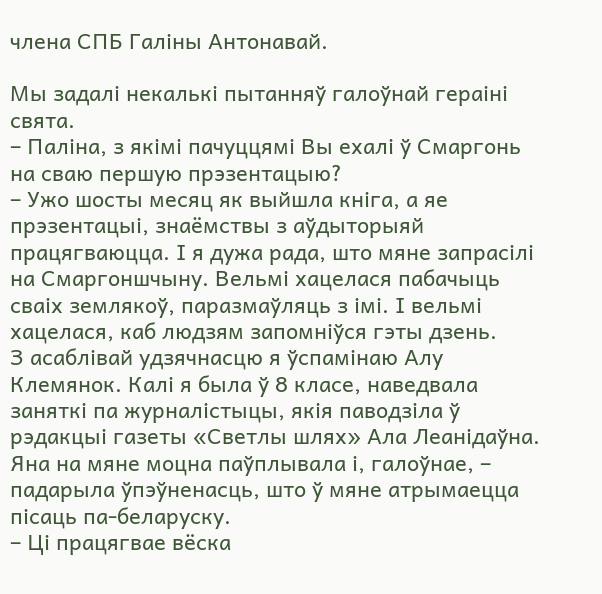члена СПБ Галіны Антонавай.

Мы задалі некалькі пытанняў галоўнай гераіні свята.
– Паліна, з якімі пачуццямі Вы ехалі ў Смаргонь на сваю першую прэзентацыю?
– Ужо шосты месяц як выйшла кніга, а яе прэзентацыі, знаёмствы з аўдыторыяй працягваюцца. І я дужа рада, што мяне запрасілі на Смаргоншчыну. Вельмі хацелася пабачыць сваіх землякоў, паразмаўляць з імі. І вельмі хацелася, каб людзям запомніўся гэты дзень.
З асаблівай удзячнасцю я ўспамінаю Алу Клемянок. Калі я была ў 8 класе, наведвала заняткі па журналістыцы, якія паводзіла ў рэдакцыі газеты «Светлы шлях» Ала Леанідаўна. Яна на мяне моцна паўплывала і, галоўнае, – падарыла ўпэўненасць, што ў мяне атрымаецца пісаць па-беларуску.
– Ці працягвае вёска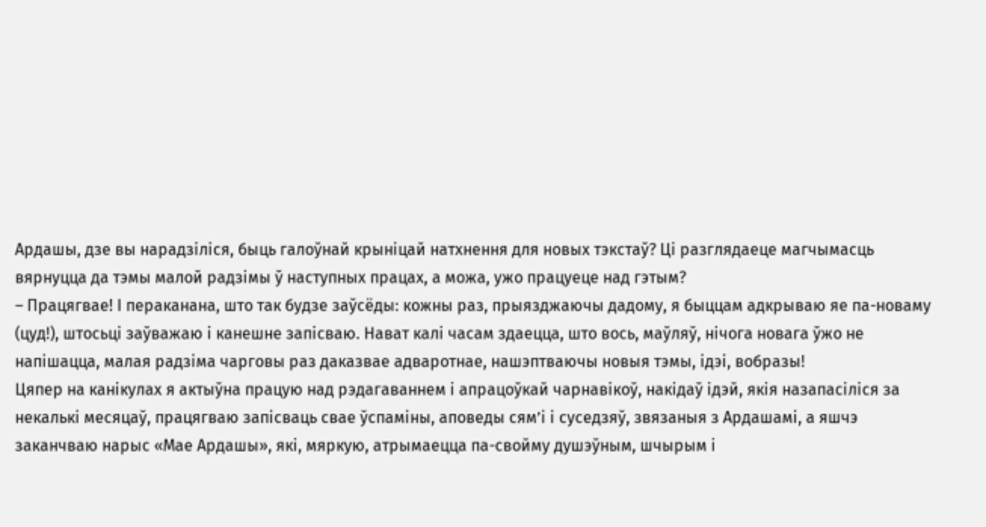Ардашы, дзе вы нарадзіліся, быць галоўнай крыніцай натхнення для новых тэкстаў? Ці разглядаеце магчымасць вярнуцца да тэмы малой радзімы ў наступных працах, а можа, ужо працуеце над гэтым?
– Працягвае! І пераканана, што так будзе заўсёды: кожны раз, прыязджаючы дадому, я быццам адкрываю яе па-новаму (цуд!), штосьці заўважаю і канешне запісваю. Нават калі часам здаецца, што вось, маўляў, нічога новага ўжо не напішацца, малая радзіма чарговы раз даказвае адваротнае, нашэптваючы новыя тэмы, ідэі, вобразы!
Цяпер на канікулах я актыўна працую над рэдагаваннем і апрацоўкай чарнавікоў, накідаў ідэй, якія назапасіліся за некалькі месяцаў, працягваю запісваць свае ўспаміны, аповеды сям’і і суседзяў, звязаныя з Ардашамі, а яшчэ заканчваю нарыс «Мае Ардашы», які, мяркую, атрымаецца па-свойму душэўным, шчырым і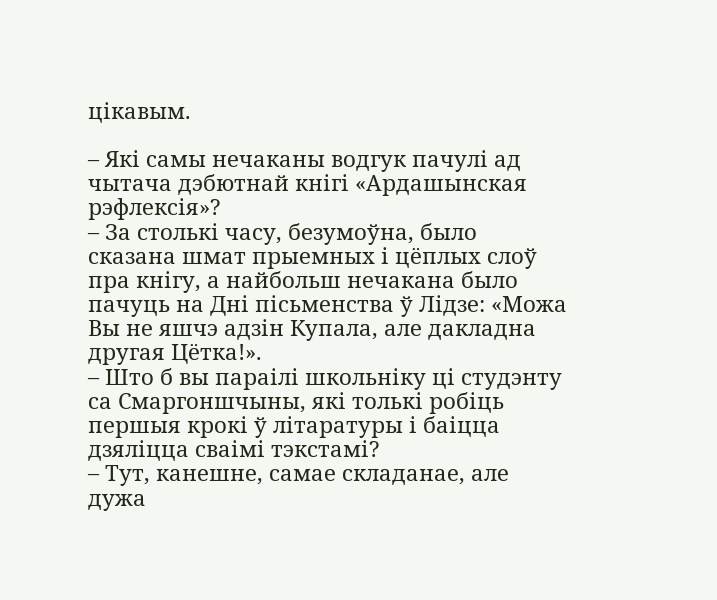цікавым.

– Які самы нечаканы водгук пачулі ад чытача дэбютнай кнігі «Ардашынская рэфлексія»?
– За столькі часу, безумоўна, было сказана шмат прыемных і цёплых слоў пра кнігу, а найбольш нечакана было пачуць на Дні пісьменства ў Лідзе: «Можа Вы не яшчэ адзін Купала, але дакладна другая Цётка!».
– Што б вы параілі школьніку ці студэнту са Смаргоншчыны, які толькі робіць першыя крокі ў літаратуры і баіцца дзяліцца сваімі тэкстамі?
– Тут, канешне, самае складанае, але дужа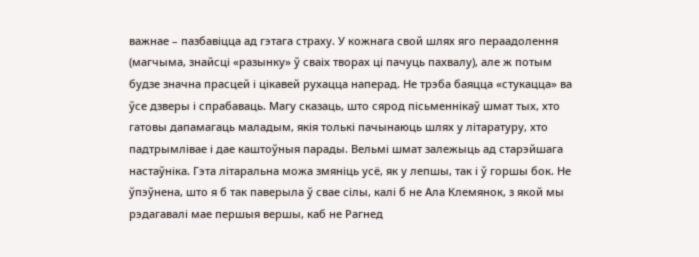важнае – пазбавіцца ад гэтага страху. У кожнага свой шлях яго пераадолення (магчыма, знайсці «разынку» ў сваіх творах ці пачуць пахвалу), але ж потым будзе значна прасцей і цікавей рухацца наперад. Не трэба баяцца «стукацца» ва ўсе дзверы і спрабаваць. Магу сказаць, што сярод пісьменнікаў шмат тых, хто гатовы дапамагаць маладым, якія толькі пачынаюць шлях у літаратуру, хто падтрымлівае і дае каштоўныя парады. Вельмі шмат залежыць ад старэйшага настаўніка. Гэта літаральна можа змяніць усё, як у лепшы, так і ў горшы бок. Не ўпэўнена, што я б так паверыла ў свае сілы, калі б не Ала Клемянок, з якой мы рэдагавалі мае першыя вершы, каб не Рагнед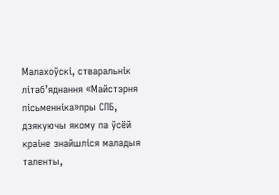Малахоўскі, стваральнік літаб’яднання «Майстэрня пісьменніка»пры СПБ, дзякуючы якому па ўсёй краіне знайшліся маладыя таленты,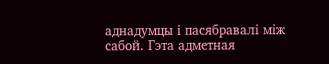аднадумцы і пасябравалі між сабой. Гэта адметная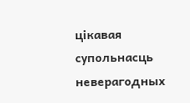цікавая супольнасць неверагодных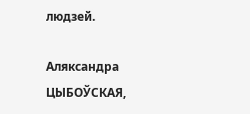людзей.

Аляксандра ЦЫБОЎСКАЯ,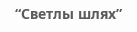“Светлы шлях”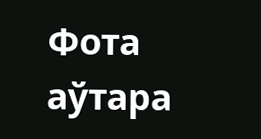Фота аўтара